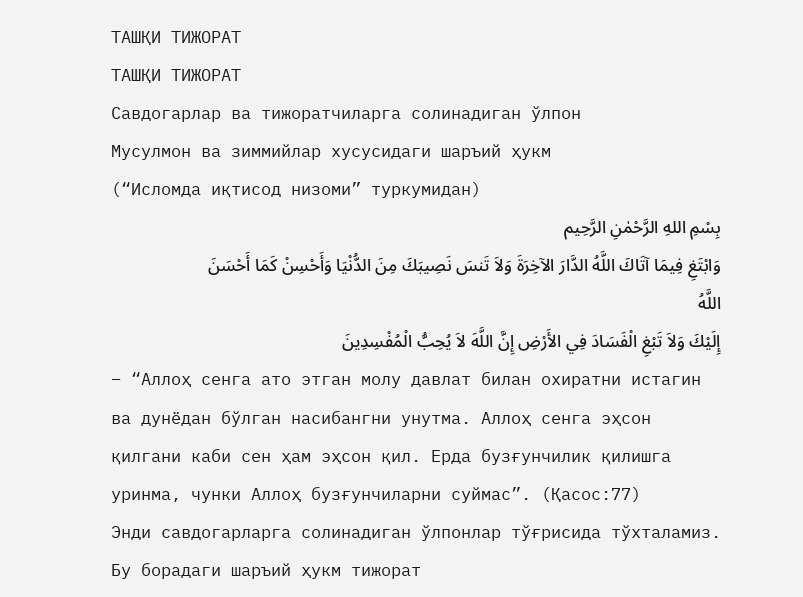ТАШҚИ ТИЖОРАТ
ТАШҚИ ТИЖОРАТ
Савдогарлар ва тижоратчиларга солинадиган ўлпон
Мусулмон ва зиммийлар хусусидаги шаръий ҳукм
(“Исломда иқтисод низоми” туркумидан)
بِسْمِ اللهِ الرَّحْمٰنِ الرَّحِيم
وَابْتَغِ فِيمَا آتَاكَ اللَّهُ الدَّارَ الآخِرَةَ وَلاَ تَنسَ نَصِيبَكَ مِنَ الدُّنْيَا وَأَحْسِنْ كَمَا أَحْسَنَ اللَّهُ
إِلَيْكَ وَلاَ تَبْغِ الْفَسَادَ فِي الأَرْضِ إِنَّ اللَّهَ لاَ يُحِبُّ الْمُفْسِدِينَ
– “Аллоҳ сенга ато этган молу давлат билан охиратни истагин ва дунёдан бўлган насибангни унутма. Аллоҳ сенга эҳсон қилгани каби сен ҳам эҳсон қил. Ерда бузғунчилик қилишга уринма, чунки Аллоҳ бузғунчиларни суймас”. (Қасос:77)
Энди савдогарларга солинадиган ўлпонлар тўғрисида тўхталамиз. Бу борадаги шаръий ҳукм тижорат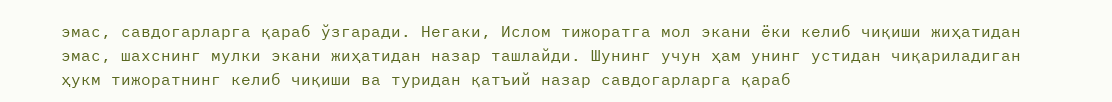эмас, савдогарларга қараб ўзгаради. Негаки, Ислом тижоратга мол экани ёки келиб чиқиши жиҳатидан эмас, шахснинг мулки экани жиҳатидан назар ташлайди. Шунинг учун ҳам унинг устидан чиқариладиган ҳукм тижоратнинг келиб чиқиши ва туридан қатъий назар савдогарларга қараб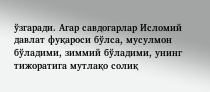ўзгаради. Агар савдогарлар Исломий давлат фуқароси бўлса, мусулмон бўладими, зиммий бўладими, унинг тижоратига мутлақо солиқ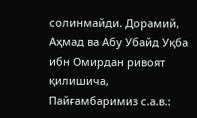солинмайди. Дорамий, Аҳмад ва Абу Убайд Уқба ибн Омирдан ривоят қилишича, Пайғамбаримиз с.а.в.: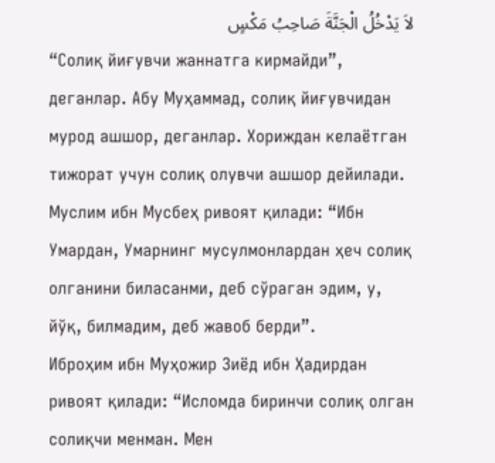لاَ يَدْخُلُ الْجَنَّةَ صَاحِبُ مَكْسٍ
“Солиқ йиғувчи жаннатга кирмайди”, деганлар. Абу Муҳаммад, солиқ йиғувчидан мурод ашшор, деганлар. Хориждан келаётган тижорат учун солиқ олувчи ашшор дейилади. Муслим ибн Мусбеҳ ривоят қилади: “Ибн Умардан, Умарнинг мусулмонлардан ҳеч солиқ олганини биласанми, деб сўраган эдим, у, йўқ, билмадим, деб жавоб берди”.
Иброҳим ибн Муҳожир Зиёд ибн Ҳадирдан ривоят қилади: “Исломда биринчи солиқ олган солиқчи менман. Мен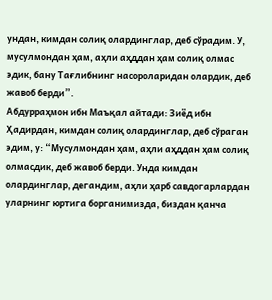ундан, кимдан солиқ олардинглар, деб сўрадим. У, мусулмондан ҳам, аҳли аҳддан ҳам солиқ олмас эдик, бану Тағлибнинг насороларидан олардик, деб жавоб берди”.
Абдурраҳмон ибн Маъқал айтади: Зиёд ибн Ҳадирдан, кимдан солиқ олардинглар, деб сўраган эдим, у: “Мусулмондан ҳам, аҳли аҳддан ҳам солиқ олмасдик, деб жавоб берди. Унда кимдан олардинглар, дегандим, аҳли ҳарб савдогарлардан уларнинг юртига борганимизда, биздан қанча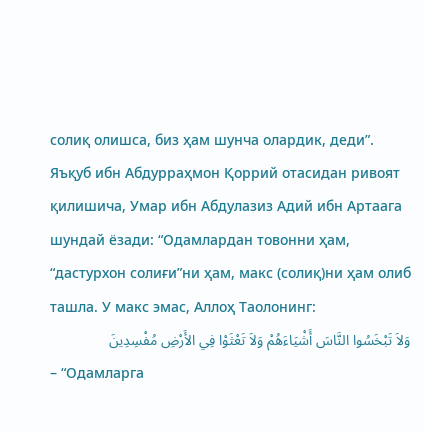солиқ олишса, биз ҳам шунча олардик, деди”. Яъқуб ибн Абдурраҳмон Қоррий отасидан ривоят қилишича, Умар ибн Абдулазиз Адий ибн Артаага шундай ёзади: “Одамлардан товонни ҳам, “дастурхон солиғи”ни ҳам, макс (солиқ)ни ҳам олиб ташла. У макс эмас, Аллоҳ Таолонинг:
وَلاَ تَبْخَسُوا النَّاسَ أَشْيَاءَهُمْ وَلاَ تَعْثَوْا فِي الأَرْضِ مُفْسِدِينَ
– “Одамларга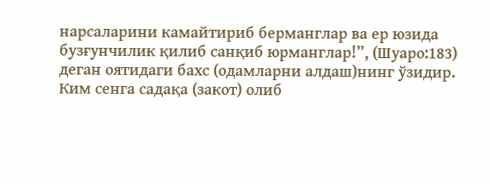нарсаларини камайтириб берманглар ва ер юзида бузғунчилик қилиб санқиб юрманглар!”, (Шуаро:183)
деган оятидаги бахс (одамларни алдаш)нинг ўзидир. Ким сенга садақа (закот) олиб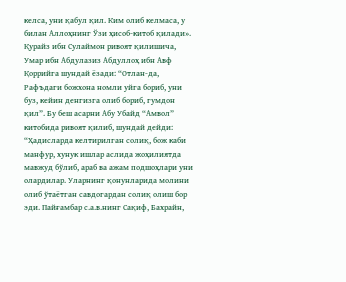келса, уни қабул қил. Ким олиб келмаса, у билан Аллоҳнинг Ўзи ҳисоб-китоб қилади». Қурайз ибн Сулаймон ривоят қилишича, Умар ибн Абдулазиз Абдуллоҳ ибн Авф Қоррийга шундай ёзади: “Отлан-да, Рафъдаги божхона номли уйга бориб, уни буз, кейин денгизга олиб бориб, гумдон қил”. Бу беш асарни Абу Убайд “Амвол” китобида ривоят қилиб, шундай дейди: “Ҳадисларда келтирилган солиқ, бож каби манфур, хунук ишлар аслида жоҳилиятда мавжуд бўлиб, араб ва ажам подшоҳлари уни олардилар. Уларнинг қонунларида молини олиб ўтаётган савдогардан солиқ олиш бор эди. Пайғамбар с.а.в.нинг Сақиф, Бахрайн,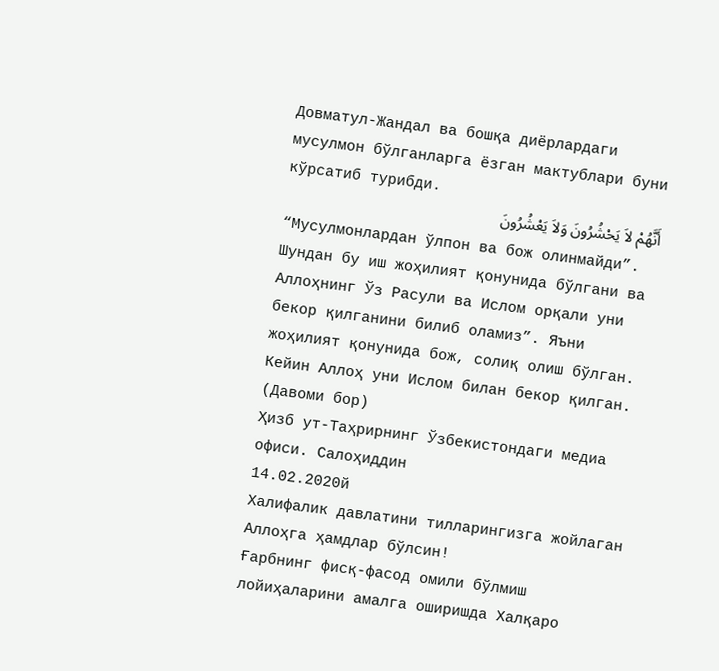Довматул-Жандал ва бошқа диёрлардаги мусулмон бўлганларга ёзган мактублари буни кўрсатиб турибди.
أَنَّهُمْ لاَ يَحْشُرُونَ وَلاَ يَعْشُرُونَ
“Мусулмонлардан ўлпон ва бож олинмайди”. Шундан бу иш жоҳилият қонунида бўлгани ва Аллоҳнинг Ўз Расули ва Ислом орқали уни бекор қилганини билиб оламиз”. Яъни жоҳилият қонунида бож, солиқ олиш бўлган. Кейин Аллоҳ уни Ислом билан бекор қилган.
(Давоми бор)
Ҳизб ут-Таҳрирнинг Ўзбекистондаги медиа офиси. Салоҳиддин
14.02.2020й
Халифалик давлатини тилларингизга жойлаган Аллоҳга ҳамдлар бўлсин!
Ғарбнинг фисқ-фасод омили бўлмиш лойиҳаларини амалга оширишда Халқаро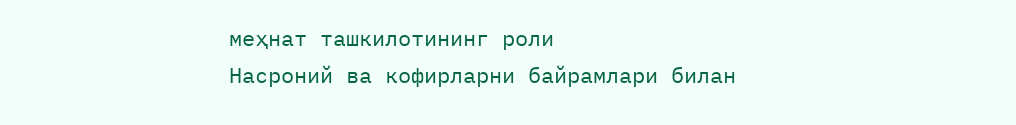меҳнат ташкилотининг роли
Насроний ва кофирларни байрамлари билан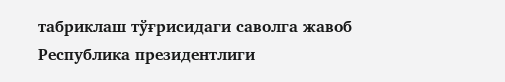табриклаш тўғрисидаги саволга жавоб
Республика президентлиги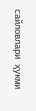сайловлари ҳукми